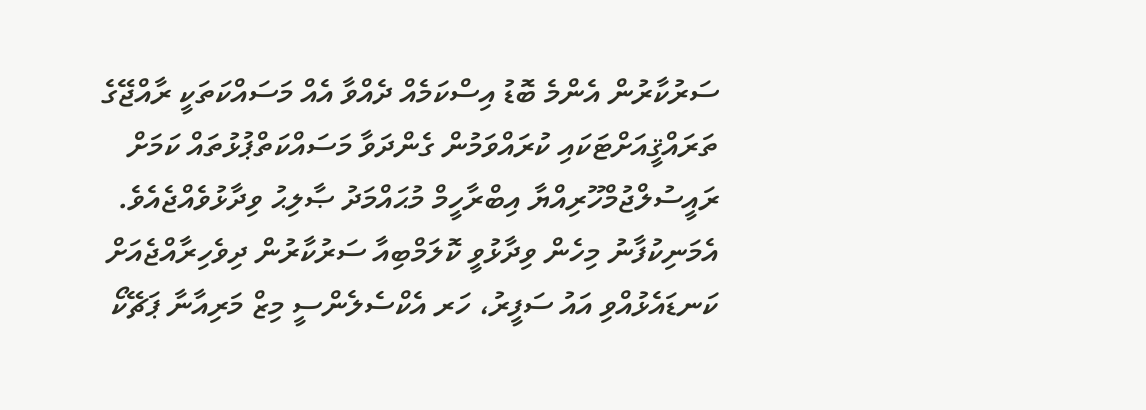ސަރުކާރުން އެންމެ ބޮޑު އިސްކަމެއް ދެއްވާ އެއް މަސައްކަތަކީ ރާއްޖޭގެ ތަރައްޤީއަށްޓަކައި ކުރައްވަމުން ގެންދަވާ މަސައްކަތްޕުޅުތައް ކަމަށް ރައީސުލްޖުމްހޫރިއްޔާ އިބްރާހީމް މުޙައްމަދު ޞާލިޙު ވިދާޅުވެއްޖެއެވެ.
އެމަނިކުފާނު މިހެން ވިދާޅުވީ ކޮލަމްބިއާ ސަރުކާރުން ދިވެހިރާއްޖެއަށް ކަނޑައެޅުއްވި އައު ސަފީރު، ހަރ އެކްސެލެންސީ މިޒް މަރިއާނާ ޕަޗޭކޯ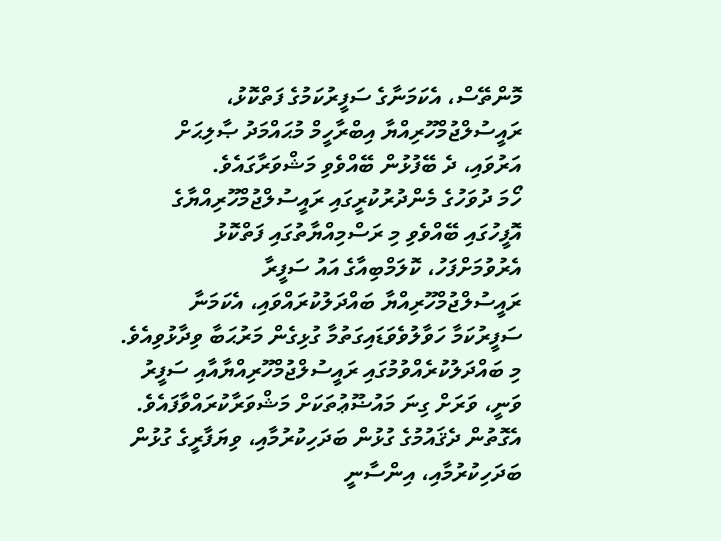މޮންތޭސް، އެކަމަނާގެ ސަފީރުކަމުގެ ފަތްކޮޅު، ރައީސުލްޖުމްހޫރިއްޔާ އިބްރާހީމް މުޙައްމަދު ޞާލިޙަށް އަރުވައި، ދެ ބޭފުޅުން ބޭއްވެވި މަޝްވަރާގައެވެ.
ހޯމަ ދުވަހުގެ މެންދުރުކުރީގައި ރައީސުލްޖުމްހޫރިއްޔާގެ އޮފީހުގައި ބޭއްވެވި މި ރަސްމިއްޔާތުގައި ފަތްކޮޅު އެރުވުމަށްފަހު، ކޮލަމްބިއާގެ އައު ސަފީރާ ރައީސުލްޖުމްހޫރިއްޔާ ބައްދަލުކުރައްވައި، އެކަމަނާ ސަފީރުކަމާ ހަވާލުވެވަޑައިގަތުމާ ގުޅިގެން މަރުޙަބާ ވިދާޅުވިއެވެ. މި ބައްދަލުކުރެއްވުމުގައި ރައީސުލްޖުމްހޫރިއްޔާއާއި ސަފީރު ވަނީ، ވަރަށް ގިނަ މައުޟޫޢުތަކަށް މަޝްވަރާކުރައްވާފައެވެ. އެގޮތުން ދެޤައުމުގެ ގުޅުން ބަދަހިކުރުމާއި، ވިޔަފާރީގެ ގުޅުން ބަދަހިކުރުމާއި، އިންސާނީ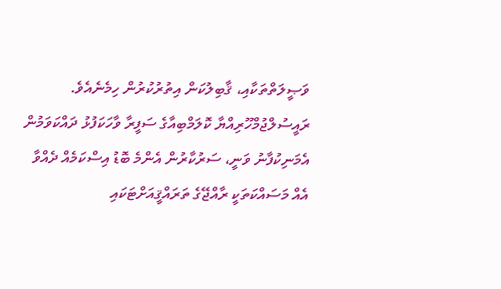ވަޞީލަތްތަކާއި، ޤާބިލުކަން އިތުރުކުރުން ހިމެނެއެވެ.
ރައީސުލްޖުމްހޫރިއްޔާ ކޮލަމްބިއާގެ ސަފީރާ ވާހަކަފުޅު ދައްކަވަމުން އެމަނިކުފާނު ވަނީ، ސަރުކާރުން އެންމެ ބޮޑު އިސްކަމެއް ދެއްވާ އެއް މަސައްކަތަކީ ރާއްޖޭގެ ތަރައްޤީއަށްޓަކައި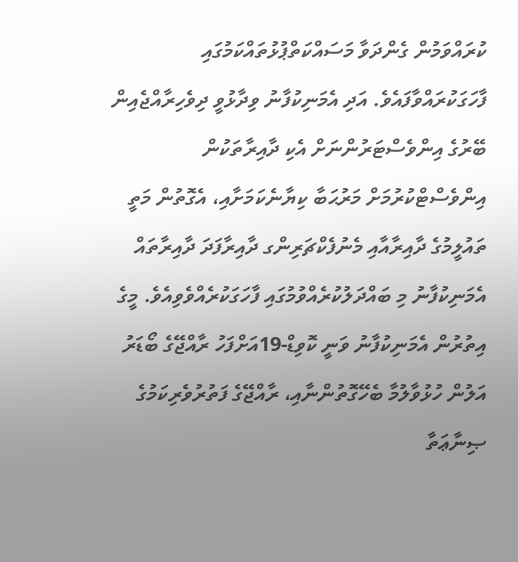ކުރައްވަމުން ގެންދަވާ މަސައްކަތްޕުޅުތައްކަމުގައި ފާހަގަކުރައްވާފައެވެ. އަދި އެމަނިކުފާނު ވިދާޅުވީ ދިވެހިރާއްޖެއިން ބޭރުގެ އިންވެސްޓަރުންނަށް އެކި ދާއިރާތަކުން އިންވެސްޓްކުރުމަށް މަރުޙަބާ ކިޔާނެކަމަށާއި، އެގޮތުން މަތީ ތައުލީމުގެ ދާއިރާއާއި މެނުފެކްޗަރިންގ ދާއިރާފަދަ ދާއިރާތައް އެމަނިކުފާނު މި ބައްދަލުކުރެއްވުމުގައި ފާހަގަކުރެއްވެވިއެވެ. މީގެ އިތުރުން އެމަނިކުފާނު ވަނީ ކޮވިޑް-19އަށްފަހު ރާއްޖޭގެ ބޯޑަރު އަލުން ހުޅުވާލުމާ ބެހޭގޮތުންނާއި، ރާއްޖޭގެ ފަތުރުވެރިކަމުގެ ޞިނާޢަތާ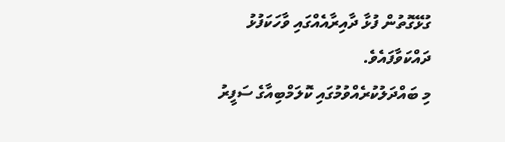ގުޅޭގޮތުން ފުޅާ ދާއިރާއެއްގައި ވާހަކަފުޅު ދައްކަވާފައެވެ.
މި ބައްދަލުކުރެއްވުމުގައި ކޮލަމްބިއާގެ ސަފީރު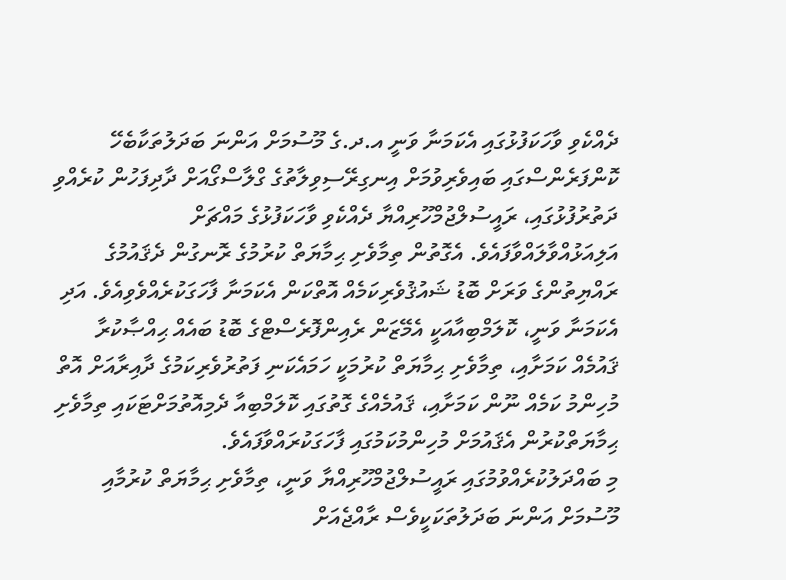ދެއްކެވި ވާހަކަފުޅުގައި އެކަމަނާ ވަނީ އ.ދ.ގެ މޫސުމަށް އަންނަ ބަދަލުތަކާބެހޭ ކޮންފަރެންސްގައި ބައިވެރިވުމަށް އިނގިރޭސިވިލާތުގެ ގްލާސްގޯއަށް ދާދިފަހުން ކުރެއްވި ދަތުރުފުޅުގައި، ރައީސުލްޖުމްހޫރިއްޔާ ދެއްކެވި ވާހަކަފުޅުގެ މައްޗަށް އަލިއަޅުއްވާލައްވާފައެވެ. އެގޮތުން ތިމާވެށި ޙިމާޔަތް ކުރުމުގެ ރޮނގުން ދެޤައުމުގެ ރައްޔިތުންގެ ވަރަށް ބޮޑު ޝައުޤުވެރިކަމެއް އޮތްކަން އެކަމަނާ ފާހަގަކުރެއްވެވިއެވެ. އަދި އެކަމަނާ ވަނީ، ކޮލަމްބިއާއަކީ އެމޭޒަން ރެއިންފޮރެސްޓްގެ ބޮޑު ބައެއް ޙިއްޞާކުރާ ޤައުމެއް ކަމަށާއި، ތިމާވެށި ޙިމާޔަތް ކުރުމަކީ ހަމައެކަނި ފަތުރުވެރިކަމުގެ ދާއިރާއަށް އޮތް މުހިންމު ކަމެއް ނޫން ކަމަށާއި، ޤައުމެއްގެ ގޮތުގައި ކޮލަމްބިއާ ދެމިއޮތުމަށްޓަކައި ތިމާވެށި ޙިމާޔަތްކުރުން އެޤައުމަށް މުހިންމުކަމުގައި ފާހަގަކުރައްވާފައެވެ.
މި ބައްދަލުކުރެއްވުމުގައި ރައީސުލްޖުމްހޫރިއްޔާ ވަނީ، ތިމާވެށި ޙިމާޔަތް ކުރުމާއި މޫސުމަށް އަންނަ ބަދަލުތަކަކީވެސް ރާއްޖެއަށް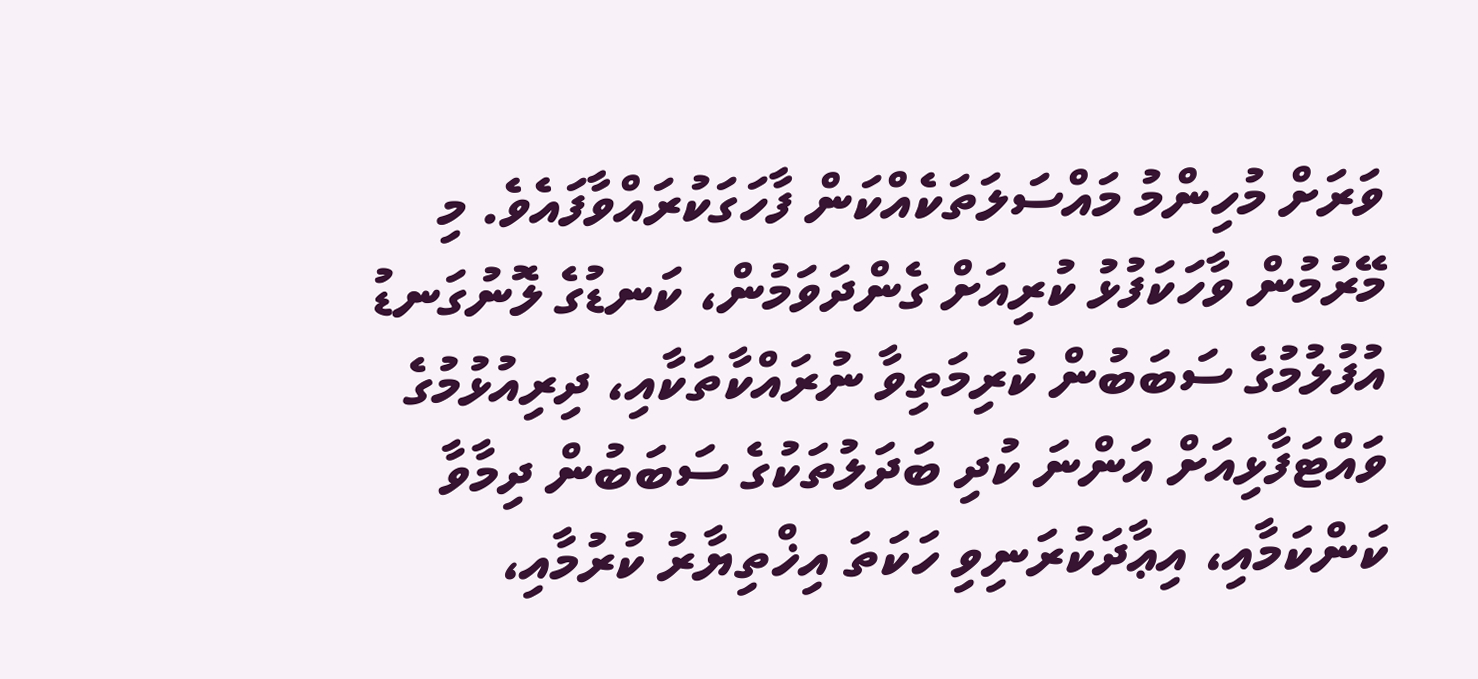ވަރަށް މުހިންމު މައްސަލަތަކެއްކަން ފާހަގަކުރައްވާފައެވެ. މި މޭރުމުން ވާހަކަފުޅު ކުރިއަށް ގެންދަވަމުން، ކަނޑުގެ ލޮނުގަނޑު އުފުލުމުގެ ސަބަބުން ކުރިމަތިވާ ނުރައްކާތަކާއި، ދިރިއުޅުމުގެ ވައްޓަފާޅިއަށް އަންނަ ކުދި ބަދަލުތަކުގެ ސަބަބުން ދިމާވާ ކަންކަމާއި، އިޢާދަކުރަނިވި ހަކަތަ އިޚްތިޔާރު ކުރުމާއި،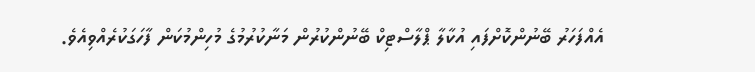އެއްފަހަރު ބޭނުންކޮށްފައި އުކާލާ ޕްލާސްޓިކް ބޭނުންކުރުން މަނާކުރުމުގެ މުހިންމުކަން ފާހަގަކުރެއްވިއެވެ.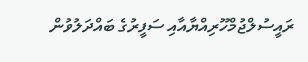ރައީސުލްޖުމްހޫރިއްޔާއާއި ސަފީރުގެ ބައްދަލުވުން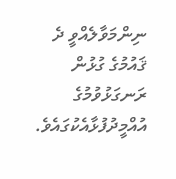ނިންމަވާލެއްވީ ދެ ޤައުމުގެ ގުޅުން ރަނގަޅުވުމުގެ އުއްމީދުފުޅާއެކުގައެވެ.